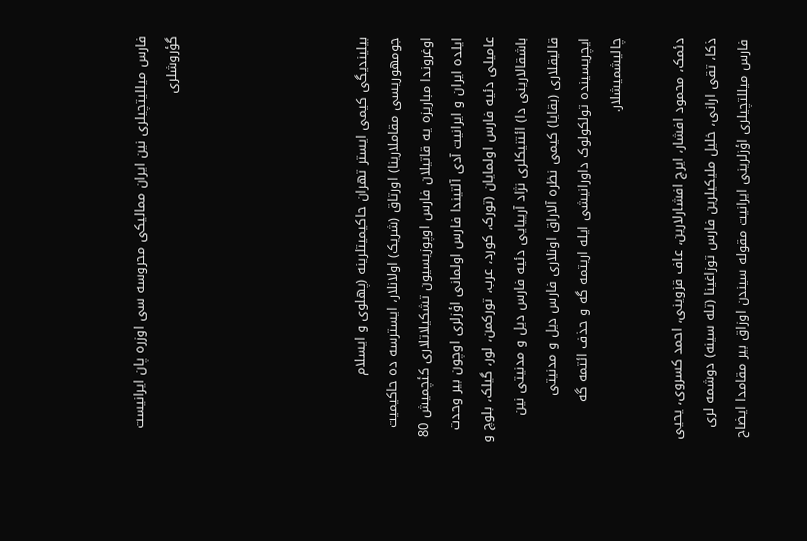فارس میللیتچیلری نین ایران ممالیکی محروسه سی اوزره پان ایرانیست گؤروشلری





بیلیندیگی کیمی ایستر تهران حاکیمیتلرینه (پهلوی و ایسلام جومهوریسی مقاملارینا) اورتاق (شریک) اولانلار، ایسترسه ده حاکیمیت اوغروندا مباریزه یه قاتیلان فارس اوپوزیسیون تشکیلاتلاری کئچمیش 80 ایلده ایران و ایرانیت آدی آلتیندا فارس اولمانی اؤزلری اوچون بیر وحدت عامیلی دئیه فارس اولمایان (تورک، کورد، عرب، تورکمن، لور، گیلک، بلوچ و باشقالارینی دا) ائتنیکلری نژاد آرییایی دئیه فارس دیل و مدنیتی نین قالیقلاری (بقایا) کیمی نظره آلاراق اونلاری فارس دیل و مدنیتی ایچریسینده تولکولوک داورانیشی ایله اریتمه گه و حذف ائتمه گه چالیشمیشلار.

دئمک، محمود افشار، ایرج افشارلارین، عاف قزوینی، احمد کسروی، یحیی ذکا، تقی ارانی، خلیل ملیکیلرین فارس توزاغینا (تله سینه) دوشمه لری فارس میللتچیلری اؤزلرینی ایرانیت مقوله سیندن اوزاق بیر مقامدا ایضاح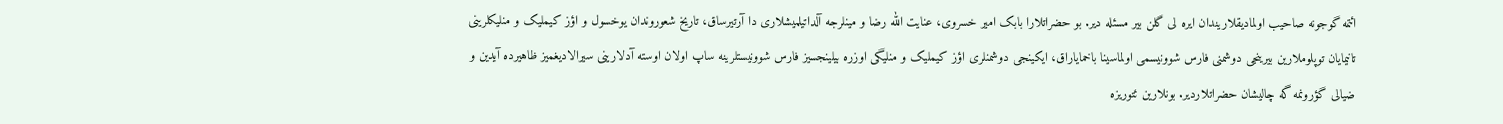ائتمه گوجونه صاحیب اولمادیقلاریندان ایره لی گلن بیر مسئله دیر. بو حضراتلارا بابک امیر خسروی، عنایت الله رضا و مینلرجه آلداتیلمیشلاری دا آرتیرساق، تاریخ شعوروندان یوخسول و اؤز کیملیک و منلیکلرینی تانیمایان توپلوملارین بیرینجی دوشمنی فارس شوونیسمی اولماسینا باخمایاراق، ایکینجی دوشمنلری اؤز کیملیک و منلیگی اوزره بیلینجسیز فارس شوونیستلرینه ساپ اولان اوسته آدلارینی سیرالادیغمیز ظاهیرده آیدین و ضیالی گؤرونمه گه چالیشان حضراتلاردیر. بونلارین ئتوریزه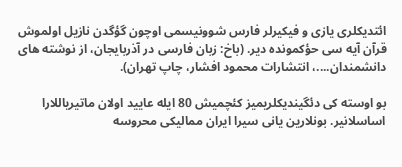ائتدیکلری یازی و فیکیرلر فارس شوونیسمی اوچون گؤگدن نازیل اولموش قرآن آیه سی حؤکمونده دیر. (باخ: زبان فارسی در آذربایجان، از نوشته های دانشمندان....، انتشارات محمود افشار، چاپ تهران).

بو اوسته کی دئگیندیکلریمیز کئچمیش 80 ایله عایید اولان ماتیریاللارا اساسلانیر. بونلارین یانی سیرا ایران ممالیکی محروسه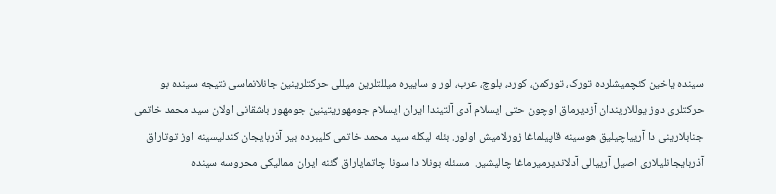سینده یاخین کئچمیشلرده تورک، تورکمن، کورد، بلوچ، عرب، لور و ساییره میللتلرین میللی حرکتلرینین جانلانماسی نتیجه سینده بو حرکتلری دوز یوللاریندان آزدیرماق اوچون حتی ایسلام آدی آلتیندا ایران ایسلام جومهوریتینین جومهور باشقانی اولان سید محمد خاتمی جنابلارینی دا آرییاچیلیق هوسینه قاپیلماغا زورلامیش اولور. بئله لیکله سید محمد خاتمی کلیبرده بیر آذربایجان کندلیسینه اوز توتاراق آذربایجانلیلاری اصیل آرییالی آدلاندیرمیرماغا چالیشیر.  مسئله بونلا دا سونا چاتمایاراق گئنه ایران ممالیکی محروسه سینده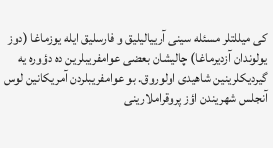کی میللتلر مسئله سینی آرییالیلیق و فارسلیق ایله یوزماغا (دوز یولوندان آزدیرماغا) چالیشان بعضی عوامفریبلرین ده دؤوره یه گیردیکلرینین شاهیدی اولوروق. بو عوامفریبلردن آمریکانین لوس آنجلس شهریندن اؤز پروقراملارینی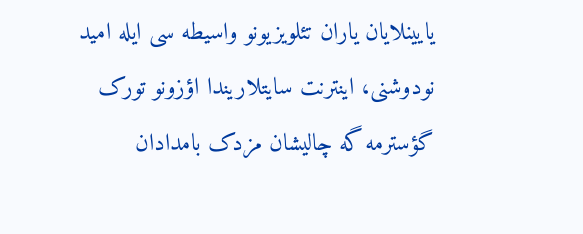یایینلایان یاران تئلویزیونو واسیطه سی ایله امید نودوشنی، اینترنت سایتلاریندا اؤزونو تورک گؤسترمه گه چالیشان مزدک بامدادان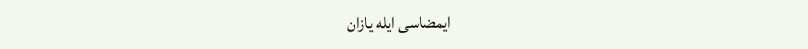ایمضاسی ایله یازان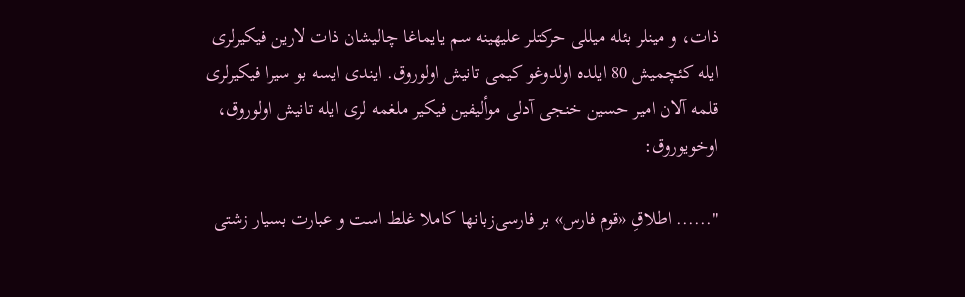ذات، و مینلر بئله میللی حرکتلر علیهینه سم یایماغا چالیشان ذات لارین فیکیرلری ایله کئچمیش 80 ایلده اولدوغو کیمی تانیش اولوروق. ایندی ایسه بو سیرا فیکیرلری قلمه آلان امیر حسین خنجی آدلی موألیفین فیکیر ملغمه لری ایله تانیش اولوروق، اوخویوروق:

"...... اطلاقِ «قوم فارس» بر فارسی‌زبانها كاملا غلط است و عبارت بسيار زشتی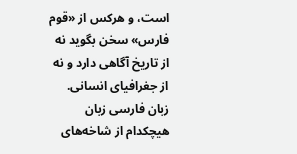است، و هركس از «قوم فارس» سخن بگويد نه از تاريخ آگاهی دارد و نه از جغرافيای انسانی. زبان فارسی زبان هيچكدام از شاخه‌های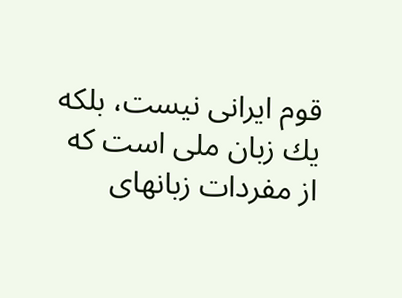قوم ايرانی نيست، بلكه يك زبان ملی است كه از مفردات زبانهای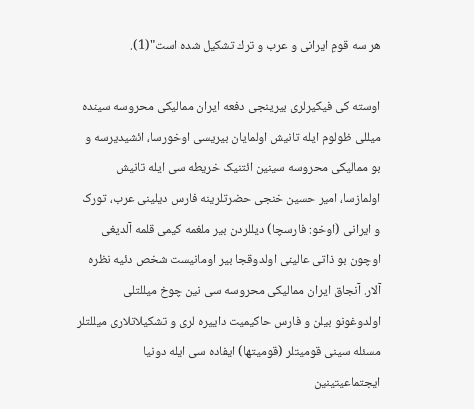هر سه قومِ ايرانی و عرب و ترك تشكيل شده است"(1).

اوسته کی فیکیرلری بیرینجی دفعه ایران ممالیکی محروسه سینده میللی ظولوم ایله تانیش اولمایان بیریسی اوخورسا، ائشیدیرسه و بو ممالیکی محروسه سینین ائتنیک خریطه سی ایله تانیش اولمازسا، امیر حسین خنجی حضرتلرینه فارس دیلینی عرب، تورک و ایرانی (اوخو: فارسچا) دیللردن بیر ملغمه کیمی قلمه آلدیغی اوچون بو ذاتی عالینی اولدوقجا بیر اومانیست شخص دئیه نظره آلار. آنجاق ایران ممالیکی محروسه سی نین چوخ میللتلی اولدوغونو بیلن و فارس حاکیمیت داییره لری و تشکیلاتلاری میللتلر مسئله سینی قومیتلر (قومیتها) ایفاده سی ایله دونیا ایجتماعیتینین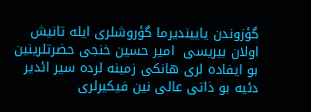گؤزوندن یاییندیرما گؤروشلری ایله تانیش اولان بیریسی  امیر حسین خنجی حضرتلرینین بو ایفاده لری هانکی زمینه لرده سیر ائدیر دئیه بو ذاتی عالی نین فیکیرلری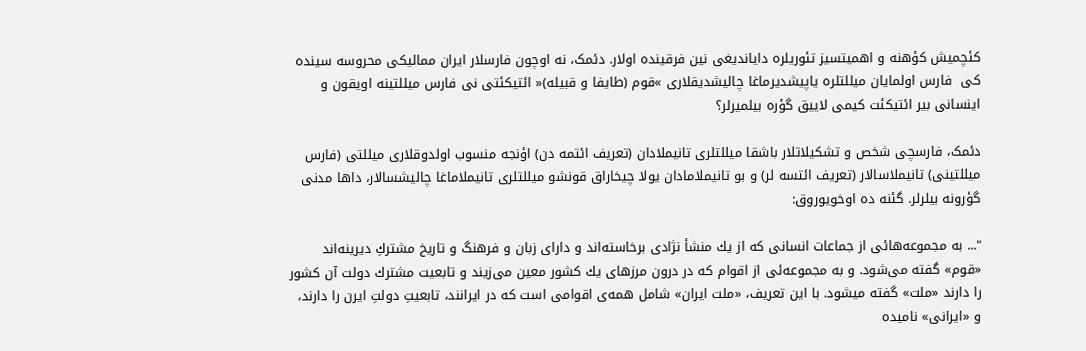کئچمیش کؤهنه و اهمیتسیز تئوریلره دایاندیغی نین فرقینده اولار. دئمک، نه اوچون فارسلار ایران ممالیکی محروسه سینده کی  فارس اولمایان میللتلره یاپیشدیرماغا چالیشدیقلاری »قوم (طایفا و قبیله)« ائتیکئتی نی فارس میللتینه اویقون و اینسانی بیر ائتیکئت کیمی لاییق گؤره بیلمیرلر؟

دئمک، فارسچی شخص و تشکیلاتلار باشقا میللتلری تانیملادان (تعریف ائتمه دن) اؤنجه منسوب اولدوقلاری میللتی (فارس میللتینی) تانیملاسالار (تعریف ائتسه لر) و بو تانیملامادان یولا چیخاراق قونشو میللتلری تانیملاماغا چالیشسالار، داها مدنی گؤرونه بیلرلر. گئنه ده اوخویوروق:

"... به مجموعه‌هائی از جماعات انسانی كه از يك منشأ نژادی برخاسته‌اند و دارای زبان و فرهنگ و تاريخ مشتركِ ديرينه‌اند «قوم» گفته می‌شود. و به مجموعه‌ئی از اقوام كه در درون مرزهای يك كشور معين می‌زيند و تابعيت مشترك دولت آن كشور را دارند «ملت» گفته ميشود. با اين تعريف، «ملت ايران» شامل همه‌ی اقوامی است كه در ايرانند، تابعيتِ دولتِ ايرن را دارند، و «ايرانی» ناميده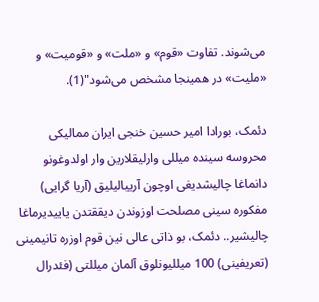می‌شوند. تفاوت «قوم» و «ملت» و «قوميت» و «مليت» در همينجا مشخص می‌شود"(1).

دئمک، بورادا امیر حسین خنجی ایران ممالیکی محروسه سینده میللی وارلیقلارین وار اولدوغونو دانماغا چالیشدیغی اوچون آرییالیلیق (آریا گرایی) مفکوره سینی مصلحت اوزوندن دیققتدن یاییدیرماغا چالیشیر.. دئمک، بو ذاتی عالی نین قوم اوزره تانیمینی (تعریفینی) 100 میللیونلوق آلمان میللتی (فئدرال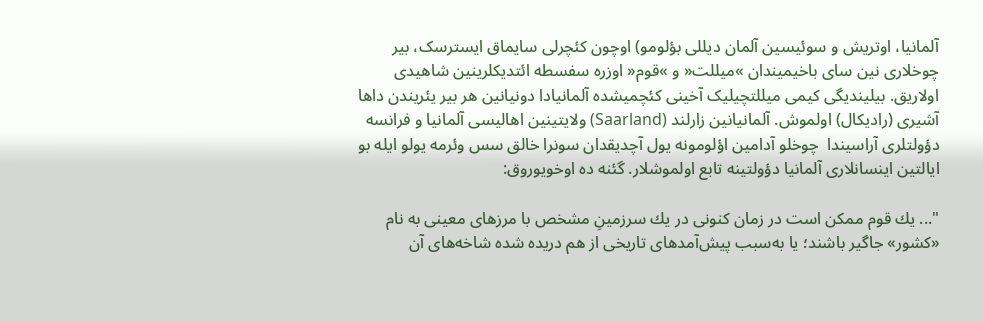آلمانیا، اوتریش و سوئیسین آلمان دیللی بؤلومو) اوچون کئچرلی سایماق ایسترسک، بیر چوخلاری نین سای باخیمیندان »میللت« و »قوم« اوزره سفسطه ائتدیکلرینین شاهیدی اولاریق. بیلیندیگی کیمی میللتچیلیک آخینی کئچمیشده آلمانیادا دونیانین هر بیر یئریندن داها آشیری (رادیکال) اولموش. آلمانیانین زارلند (Saarland) ولایتینین اهالیسی آلمانیا و فرانسه دؤولتلری آراسیندا  چوخلو آدامین اؤلومونه یول آچدیقدان سونرا خالق سس وئرمه یولو ایله بو ایالتین اینسانلاری آلمانیا دؤولتینه تابع اولموشلار. گئنه ده اوخویوروق:

"... يك قوم ممكن است در زمان كنونی در يك سرزمينِ مشخص با مرزهای معينی به نام «كشور» جاگير باشند؛ يا به‌سبب پيش‌آمدهای تاريخی از هم دريده شده شاخه‌های آن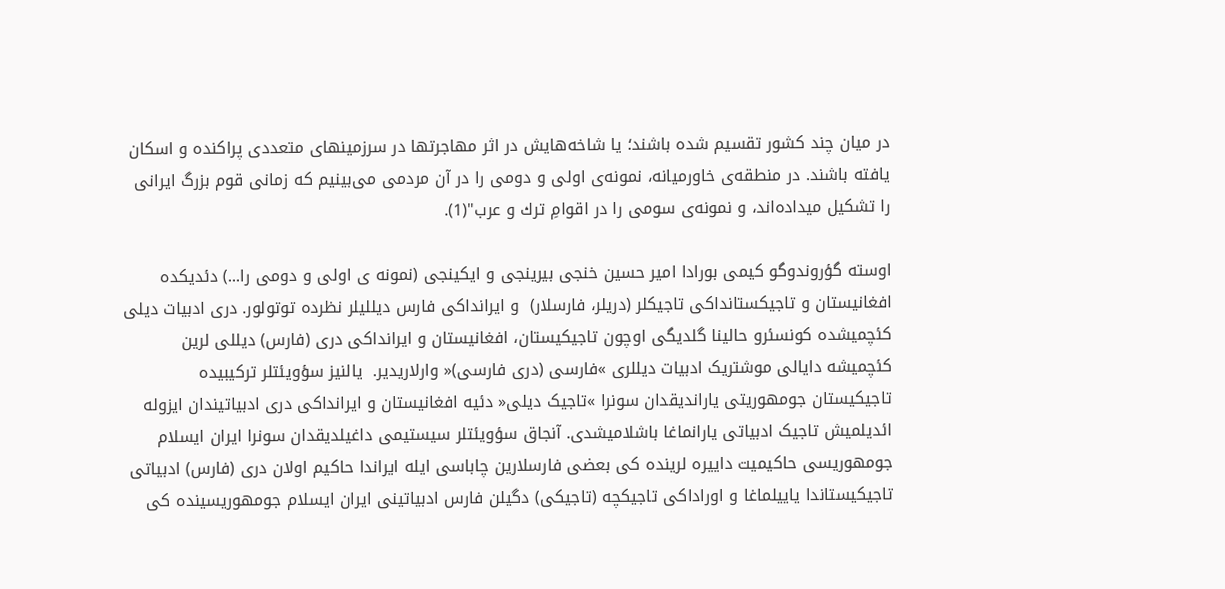در ميان چند كشور تقسيم شده باشند؛ يا شاخه‌هايش در اثر مهاجرتها در سرزمينهای متعددی پراكنده و اسكان يافته باشند. در منطقه‌ی خاورميانه، نمونه‌ی اولی و دومی را در آن مردمی می‌بينيم كه زمانی قوم بزرگ ايرانی را تشكيل ميداده‌اند، و نمونه‌ی سومی را در اقوامِ ترك و عرب"(1).

اوسته گؤروندوگو کیمی بورادا امیر حسین خنجی بیرینجی و ایکینجی (نمونه ی اولی و دومی را...) دئدیکده افغانیستان و تاجیکستانداکی تاجیکلر (دریلر، فارسلار)  و ایرانداکی فارس دیللیلر نظرده توتولور. دری ادبیات دیلی کئچمیشده کونسئرو حالینا گلدیگی اوچون تاجیکیستان، افغانیستان و ایرانداکی دری (فارس) دیللی لرین کئچمیشه دایالی موشتریک ادبیات دیللری »فارسی (دری فارسی)« وارلاریدیر.  یالنیز سؤویئتلر ترکیبیده تاجیکیستان جومهوریتی یاراندیقدان سونرا »تاجیک دیلی« دئیه افغانیستان و ایرانداکی دری ادبیاتیندان ایزوله ائدیلمیش تاجیک ادبیاتی یارانماغا باشلامیشدی. آنجاق سؤویئتلر سیستیمی داغیلدیقدان سونرا ایران ایسلام جومهوریسی حاکیمیت داییره لرینده کی بعضی فارسلارین چاباسی ایله ایراندا حاکیم اولان دری (فارس) ادبیاتی تاجیکیستاندا یاییلماغا و اوراداکی تاجیکچه (تاجیکی) دگیلن فارس ادبیاتینی ایران ایسلام جومهوریسینده کی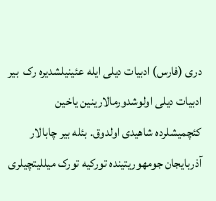دری (فارس) ادبیات دیلی ایله عئینیلشدیره رک  بیر ادبیات دیلی اولوشدورمالارینین یاخین کئچمیشلرده شاهیدی اولدوق. بئله بیر چابالار آذربایجان جومهوریتینده تورکیه تورک میللیتچیلری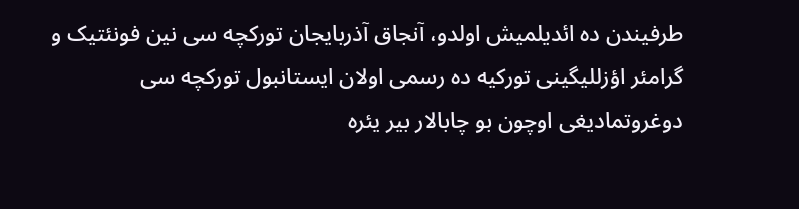طرفیندن ده ائدیلمیش اولدو، آنجاق آذربایجان تورکچه سی نین فونئتیک و گرامئر اؤزللیگینی تورکیه ده رسمی اولان ایستانبول تورکچه سی دوغروتمادیغی اوچون بو چابالار بیر یئره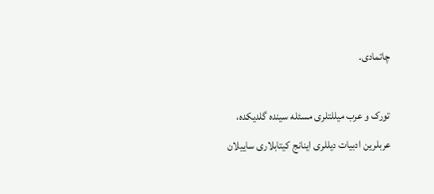چاتمادی.

تورک و عرب میللتلری مسئله سینده گلدیکده، عربلرین ادبیات دیللری اینانج کیتابلاری ساییلان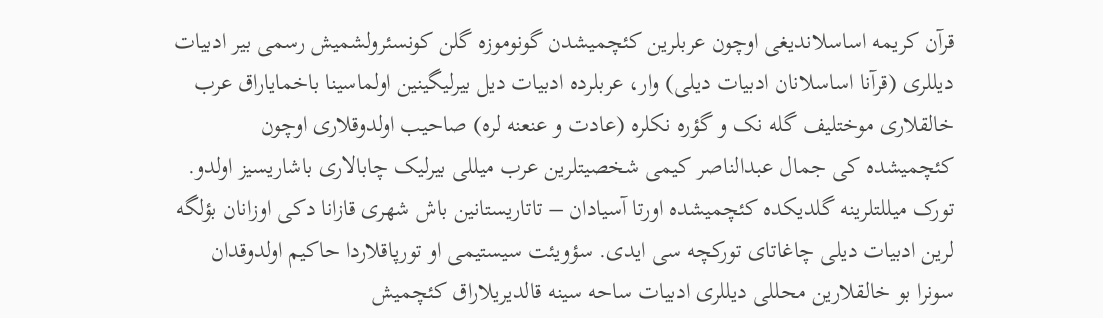قرآن کریمه اساسلاندیغی اوچون عربلرین کئچمیشدن گونوموزه گلن کونسئرولشمیش رسمی بیر ادبیات دیللری (قرآنا اساسلانان ادبیات دیلی) وار، عربلرده ادبیات دیل بیرلیگینین اولماسینا باخمایاراق عرب خالقلاری موختلیف گله نک و گؤره نکلره (عادت و عنعنه لره) صاحیب اولدوقلاری اوچون کئچمیشده کی جمال عبدالناصر کیمی شخصیتلرین عرب میللی بیرلیک چابالاری باشاریسیز اولدو. تورک میللتلرینه گلدیکده کئچمیشده اورتا آسیادان – تاتاریستانین باش شهری قازانا دکی اوزانان بؤلگه لرین ادبیات دیلی چاغاتای تورکچه سی ایدی. سؤویئت سیستیمی او تورپاقلاردا حاکیم اولدوقدان سونرا بو خالقلارین محللی دیللری ادبیات ساحه سینه قالدیریلاراق کئچمیش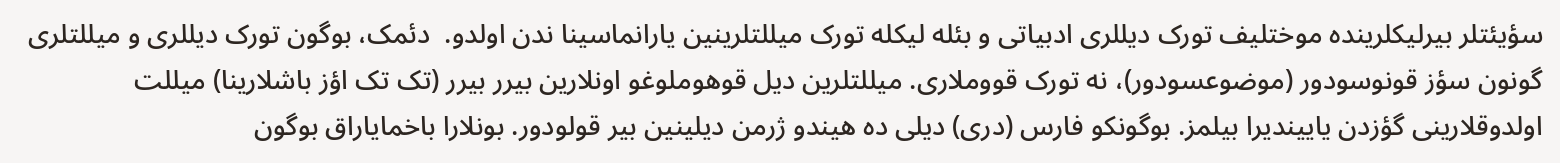سؤیئتلر بیرلیکلرینده موختلیف تورک دیللری ادبیاتی و بئله لیکله تورک میللتلرینین یارانماسینا ندن اولدو.  دئمک، بوگون تورک دیللری و میللتلری گونون سؤز قونوسودور (موضوعسودور)، نه تورک قووملاری. میللتلرین دیل قوهوملوغو اونلارین بیرر بیرر (تک تک اؤز باشلارینا) میللت اولدوقلارینی گؤزدن یاییندیرا بیلمز. بوگونکو فارس (دری) دیلی ده هیندو ژرمن دیلینین بیر قولودور. بونلارا باخمایاراق بوگون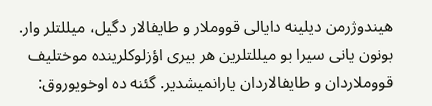هیندوژرمن دیلینه دایالی قووملار و طایفالار دگیل، میللتلر وار. بونون یانی سیرا بو میللتلرین هر بیری اؤزلوکلرینده موختلیف قووملاردان و طایفالاردان یارانمیشدیر. گئنه ده اوخویوروق: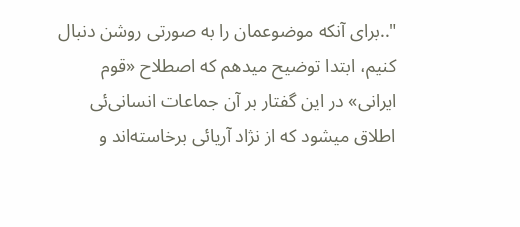"..برای آنكه موضوعمان را به صورتی روشن دنبال كنيم، ابتدا توضيح ميدهم كه اصطلاح «قوم ايرانی» در اين گفتار بر آن جماعات انسانی‌ئی اطلاق ميشود كه از نژاد آريائى برخاسته‌اند و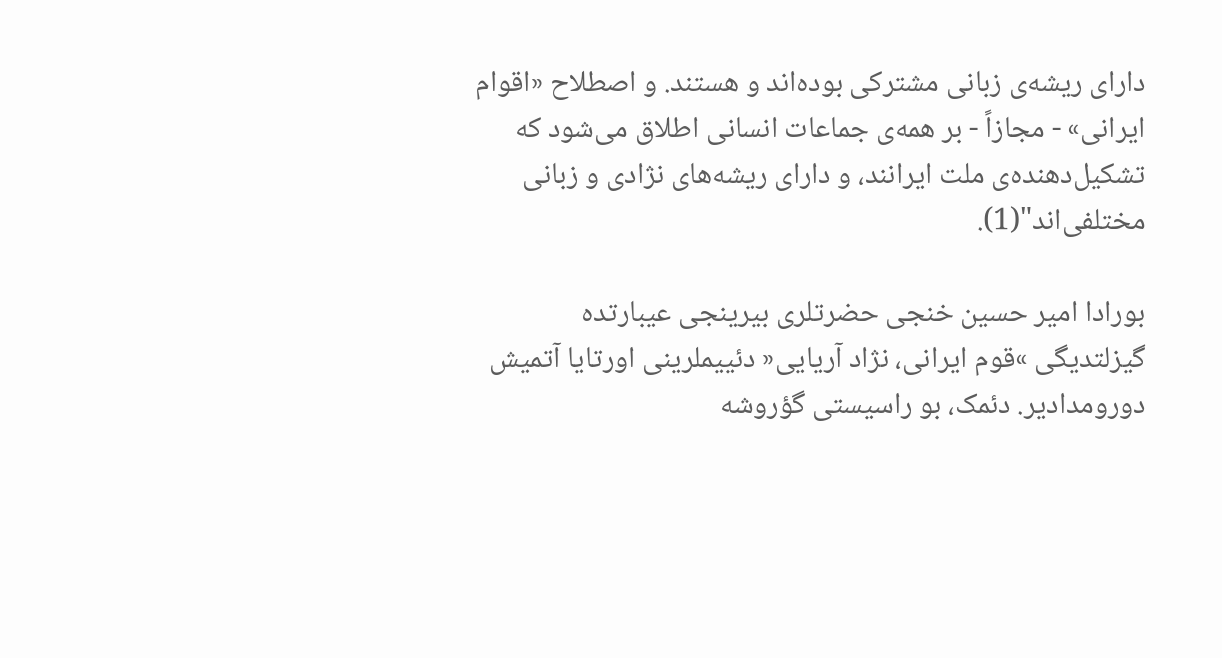دارای ريشه‌ی زبانی مشتركی بوده‌اند و هستند. و اصطلاح «اقوام ايرانی» - مجازاً - بر همه‌ی جماعات انسانی اطلاق می‌شود كه تشكيل‌دهنده‌ی ملت ايرانند، و دارای ريشه‌های نژادی و زبانی مختلفی‌اند"(1).

بورادا امیر حسین خنجی حضرتلری بیرینجی عیبارتده  گیزلتدیگی »قوم ایرانی، نژاد آریایی« دئییملرینی اورتایا آتمیش دورومدادیر. دئمک، بو راسیستی گؤروشه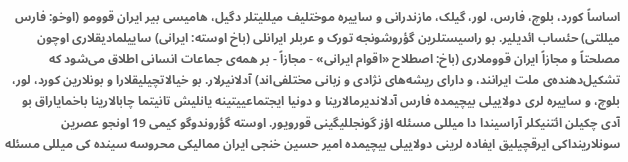اساساً کورد، بلوچ، فارس، لور، گیلک، مازندرانی و ساییره موختلیف میللیتلر دگیل، هامیسی بیر ایران قوومو (اوخو: فارس میللتی) حئساب ائدیلیر. بو راسیستلرین گؤروشونجه تورک و عربلر ایرانلی (باخ اوسته: ایرانی) ساییلمادیقلاری اوچون مصلحتاً و مجازاً ایران قووملاری (باخ: اصطلاح «اقوام ايرانی» - مجازاً - بر همه‌ی جماعات انسانی اطلاق می‌شود كه تشكيل‌دهنده‌ی ملت ايرانند، و دارای ريشه‌های نژادی و زبانی مختلفی‌اند) آدلانیرلار. بو خیالاتچیلیقلارا و بونلارین کورد، لور، بلوچ، و ساییره لری دولاییلی بیچیمده فارس آدلاندیرمالارینا و دونیا ایجتماعییتینه یانلیش تانیتما چابالارینا باخمایاراق بو آدی چکیلن ائتنیکلر آراسیندا دا میللی مسئله اؤز گونجللیگینی قورویور. اوسته گؤروندوگو کیمی 19 اونجو عصرین سونلارینداکی ایرقچیلیق ایفاده لرینی دولاییلی بیچیمده امیر حسین خنجی ایران ممالیکی محروسه سینده کی میللی مسئله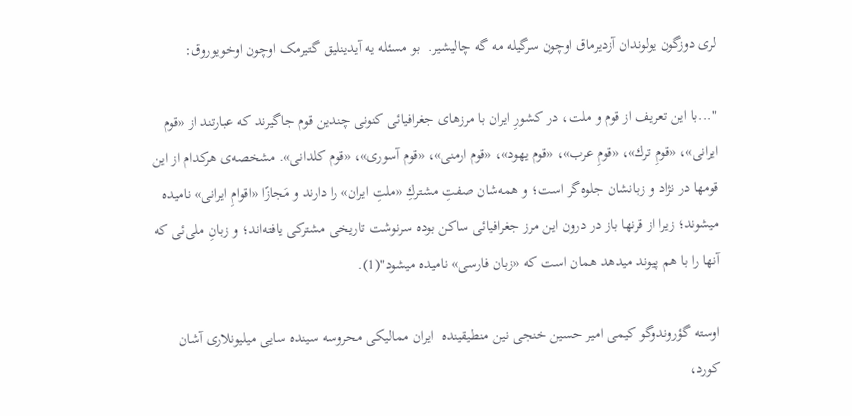لری دوزگون یولوندان آزدیرماق اوچون سرگیله مه گه چالیشیر.  بو مسئله یه آیدینلیق گتیرمک اوچون اوخویوروق:

"...با اين تعريف از قوم و ملت، در كشورِ ايران با مرزهای جغرافيائی كنونی چندين قوم جاگيرند كه عبارتند از «قوم ايرانی»، «قومِ ترك»، «قومِ عرب»، «قوم يهود»، «قوم ارمنی»، «قوم آسوری»، «قوم كلدانی». مشخصه‌ی هركدام از اين قومها در نژاد و زبانشان جلوه‌گر است؛ و همه‌شان صفتِ مشتركِ «ملتِ ايران» را دارند و مَجازًا «اقوامِ ايرانی» ناميده ميشوند؛ زيرا از قرنها باز در درون اين مرز جغرافيائی ساكن بوده سرنوشت تاريخی مشتركی يافته‌اند؛ و زبانِ ملی‌ئی كه آنها را با هم پيوند ميدهد همان است كه «زبان فارسی» ناميده ميشود"(1).

اوسته گؤروندوگو کیمی امیر حسین خنجی نین منطیقینده  ایران ممالیکی محروسه سینده سایی میلیونلاری آشان کورد،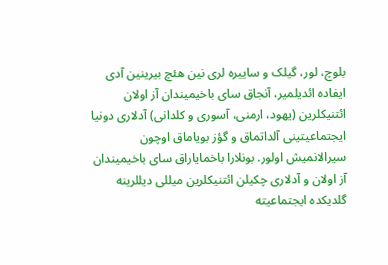بلوچ، لور، گیلک و ساییره لری نین هئچ بیرینین آدی ایفاده ائدیلمیر، آنجاق سای باخیمیندان آز اولان ائتنیکلرین (یهود، ارمنی، آسوری و کلدانی) آدلاری دونیا ایجتماعیتینی آلداتماق و گؤز بویاماق اوچون سیرالانمیش اولور. بونلارا باخمایاراق سای باخیمیندان آز اولان و آدلاری چکیلن ائتنیکلرین میللی دیللرینه گلدیکده ایجتماعیته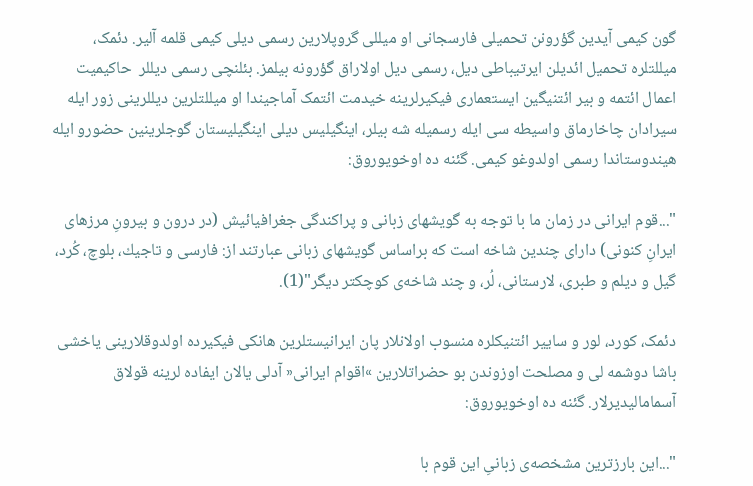گون کیمی آیدین گؤرونن تحمیلی فارسجانی او میللی گروپلارین رسمی دیلی کیمی قلمه آلیر. دئمک، میللتلره تحمیل ائدیلن ایرتیباطی دیل، رسمی دیل اولاراق گؤرونه بیلمز. بئلنچی رسمی دیللر  حاکیمیت اعمال ائتمه و بیر ائتنیگین ایستعماری فیکیرلرینه خیدمت ائتمک آماجیندا او میللتلرین دیللرینی زور ایله سیرادان چاخارماق واسیطه سی ایله رسمیله شه بیلر، اینگیلیس دیلی اینگیلیستان گوجلرینین حضورو ایله هیندوستاندا رسمی اولدوغو کیمی. گئنه ده اوخویوروق:

"...قوم ايرانی در زمان ما با توجه به گويشهای زبانی و پراكندگی جغرافيائيش (در درون و بيرونِ مرزهای ايرانِ كنونی) دارای چندين شاخه است كه براساس گويشهای زبانی عبارتند از: فارسی و تاجيك، بلوچ، كُرد، گيل و ديلم و طبری، لارستانی، لُر، و چند شاخه‌ی كوچكتر ديگر"(1).

دئمک، کورد، لور و ساییر ائتنیکلره منسوب اولانلار پان ایرانیستلرین هانکی فیکیرده اولدوقلارینی یاخشی باشا دوشمه لی و مصلحت اوزوندن بو حضراتلارین »اقوام ایرانی« آدلی یالان ایفاده لرینه قولاق آسمامالیدیرلار. گئنه ده اوخویوروق:

"...اين بارزترين مشخصه‌ی زبانیِ اين قوم با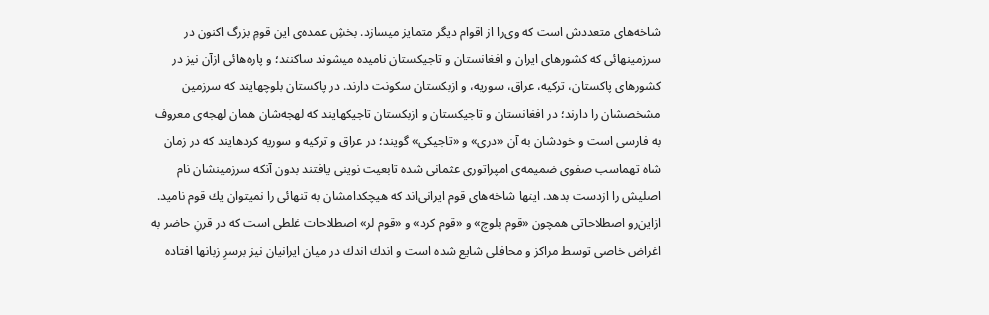شاخه‌های متعددش است كه وی‌را از اقوام ديگر متمايز ميسازد. بخشِ عمده‌ی اين قومِ بزرگ اكنون در سرزمينهائی كه كشورهای ايران و افغانستان و تاجيكستان ناميده ميشوند ساكنند؛ و پاره‌هائی ازآن نيز در كشورهای پاكستان، تركيه، عراق، سوريه، و ازبكستان سكونت دارند. در پاكستان بلوچهايند كه سرزمين مشخصشان را دارند؛ در افغانستان و تاجيكستان و ازبكستان تاجيكهايند كه لهجه‌شان همان لهجه‌ی معروف به فارسی است و خودشان به آن «دری» و «تاجيكی» گويند؛ در عراق و تركيه و سوريه كردهايند كه در زمان شاه تهماسب صفوی ضميمه‌ی امپراتوری عثمانی شده تابعيت نوينی يافتند بدون آنكه سرزمينشان نام اصليش را ازدست بدهد. اينها شاخه‌های قوم ايرانی‌اند كه هيچكدامشان به تنهائی را نميتوان يك قوم ناميد. ازاين‌رو اصطلاحاتی همچون «قوم بلوچ» و «قوم كرد» و «قوم لر» اصطلاحات غلطی است كه در قرنِ حاضر به اغراض خاصی توسط مراكز و محافلی شايع شده است و اندك اندك در ميان ايرانيان نيز برسرِ زبانها افتاده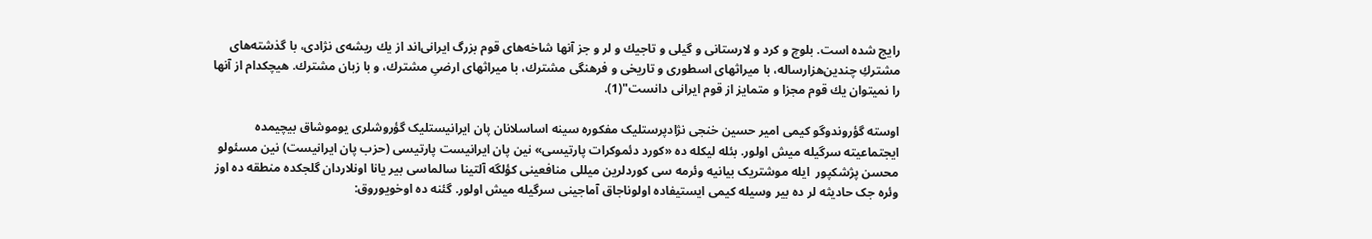رايج شده است. بلوچ و كرد و لارستانی و گيلی و تاجيك و لر و جز آنها شاخه‌های قوم بزرگ ايرانی‌اند از يك ريشه‌ی نژادی، با گذشته‌های مشتركِ چندين‌هزارساله، با ميراثهای اسطوری و تاريخی و فرهنگی مشترك، با ميراثهای ارضیِ مشترك، و با زبان مشترك. هيچكدام از آنها را نميتوان يك قوم مجزا و متمايز از قوم ايرانی دانست"(1).

اوسته گؤروندوگو کیمی امیر حسین خنجی نژادپرستلیک مفکوره سینه اساسلانان پان ایرانیستلیک گؤروشلری یوموشاق بیچیمده ایجتماعیته سرگیله میش اولور. بئله لیکله ده «کورد دئموکرات پارتیسی» نین پان ایرانیست پارتیسی (حزب پان ایرانیست) نین مسئولو محسن پژشکپور  ایله موشتریک بیانیه وئرمه سی کوردلرین میللی منافعینی کؤلگه آلتینا سالماسی بیر یانا اونلاردان گلجکده منطقه ده اوز وئره جک حادیثه لر ده بیر وسیله کیمی ایستیفاده اولوناجاق آماجینی سرگیله میش اولور. گئنه ده اوخویوروق: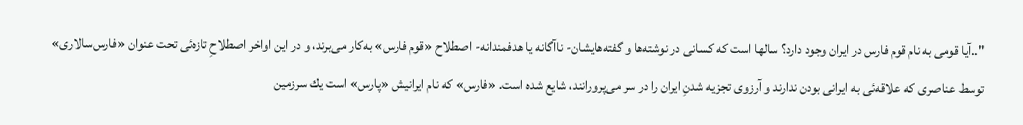"..آيا قومی به نام قوم فارس در ايران وجود دارد؟ سالها است كه كسانی در نوشته‌ها و گفته‌هايشان- ناآگانه يا هدفمندانه- اصطلاح «قوم فارس» به‌كار می‌برند، و در اين اواخر اصطلاحِ تازه‌ئی تحت عنوان «فارس‌سالاری» توسط عناصری كه علاقه‌ئی به ايرانی بودن ندارند و آرزوی تجزيه شدنِ ايران را در سر می‌پرورانند، شايع شده است. «فارس» كه نام ايرانيش «پارس» است يك سرزمين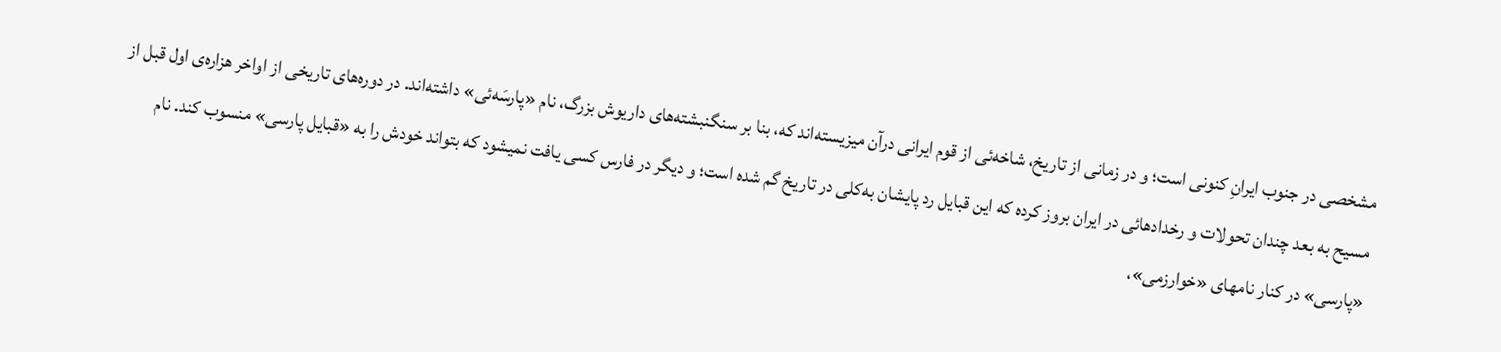مشخصی در جنوب ايرانِ كنونی است؛ و در زمانی از تاريخ، شاخه‌ئی از قوم ايرانی درآن ميزيسته‌اند كه، بنا بر سنگنبشته‌های داريوش بزرگ، نام «پارسَه‌ئی» داشته‌اند. در دوره‌های تاريخی از اواخر هزاره‌ی اول قبل از مسيح به بعد چندان تحولات و رخدادهائی در ايران بروز كرده كه اين قبايل رد پايشان به‌كلی در تاريخ گم شده است؛ و ديگر در فارس كسی يافت نميشود كه بتواند خودش را به «قبايل پارسی» منسوب كند. نام «پارسی» در كنار نامهای «خوارزمی»،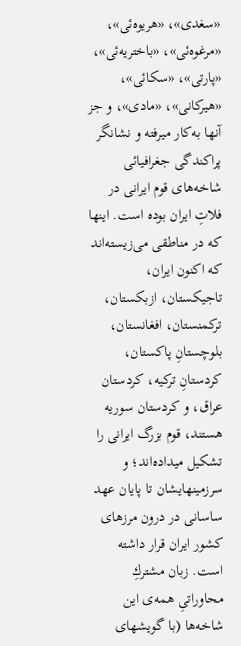«سغدی»، «هريوه‌ئی»، «مرغوه‌ئی»، «باختريه‌ئی»، «پارتی»، «سكائی»، «هيركانی»، «مادی»، و جز آنها به‌كار ميرفته و نشانگر پراكندگی جغرافيائی شاخه‌های قوم ايرانی در فلاتِ ايران بوده است. اينها كه در مناطقی می‌زيسته‌اند كه اكنون ايران، تاجيكستان، ازبكستان، تركمنستان، افغانستان، بلوچستانِ پاكستان، كردستانِ تركيه، كردستان عراق، و كردستان سوريه هستند، قوم بزرگ ايرانی را تشكيل ميداده‌اند؛ و سرزمينهايشان تا پايان عهد ساسانی در درون مرزهای كشور ايران قرار داشته است. زبان مشتركِ محاوراتیِ همه‌ی اين شاخه‌ها (با گويشهای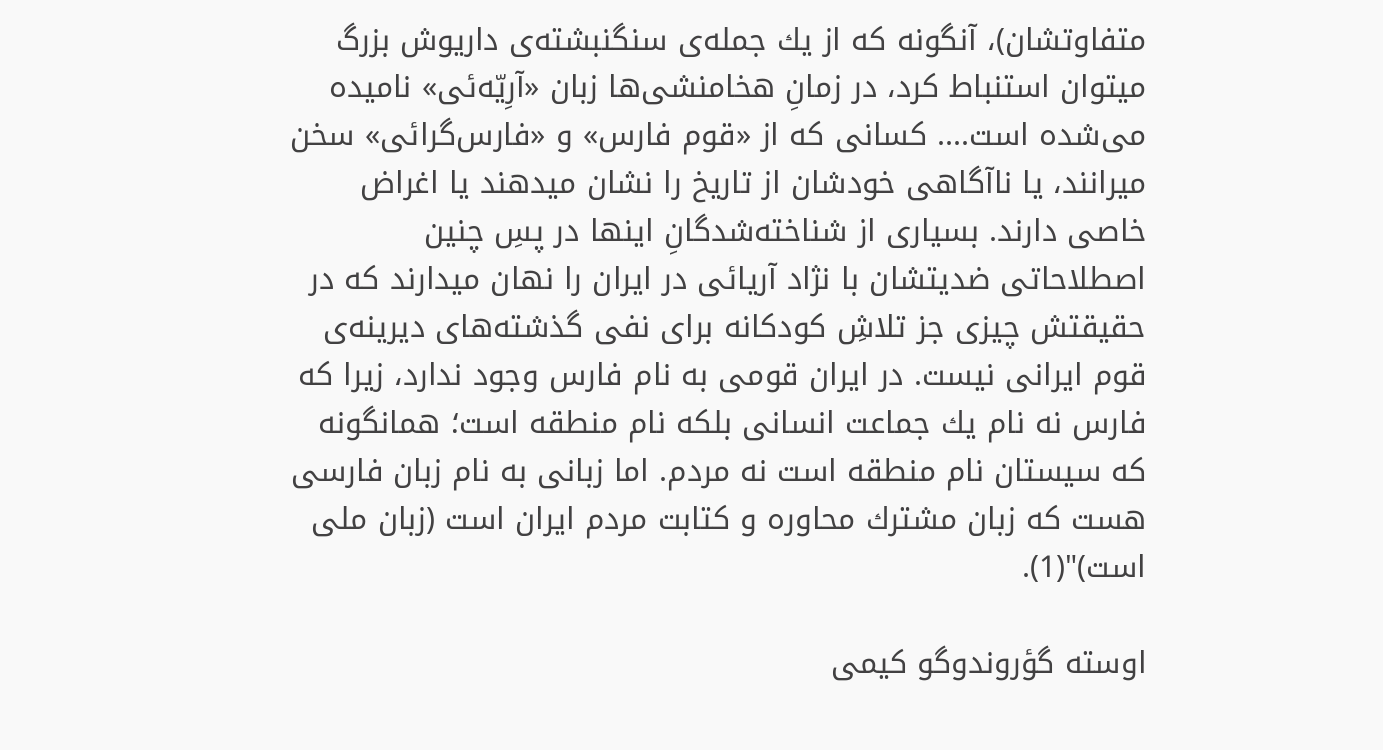متفاوتشان)، آنگونه كه از يك جمله‌ی سنگنبشته‌ی داريوش بزرگ ميتوان استنباط كرد، در زمانِ هخامنشی‌ها زبان «آرِیّه‌ئی» ناميده می‌شده است.... كسانی كه از «قوم فارس» و «فارس‌گرائی» سخن ميرانند، يا ناآگاهی خودشان از تاريخ را نشان ميدهند يا اغراض خاصی دارند. بسياری از شناخته‌شدگانِ اينها در پسِ چنين اصطلاحاتى ضديتشان با نژاد آريائى در ايران را نهان ميدارند كه در حقيقتش چيزى جز تلاشِ كودكانه برای نفی گذشته‌های ديرينه‌ی قوم ايرانى نيست. در ايران قومی به نام فارس وجود ندارد، زيرا كه فارس نه نام يك جماعت انسانی بلكه نام منطقه است؛ همانگونه كه سيستان نام منطقه است نه مردم. اما زبانی به نام زبان فارسی هست كه زبان مشترك محاوره و كتابت مردم ايران است (زبان ملی است)"(1).

اوسته گؤروندوگو کیمی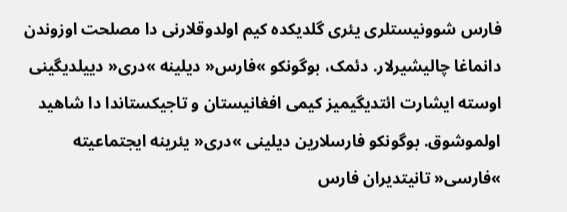فارس شوونیستلری یئری گلدیکده کیم اولدوقلارنی دا مصلحت اوزوندن دانماغا چالیشیرلار. دئمک، بوگونکو »فارس« دیلینه »دری« دییلدیگینی اوسته ایشارت ائتدیگیمیز کیمی افغانیستان و تاجیکستاندا دا شاهید اولموشوق. بوگونکو فارسلارین دیلینی »دری« یئرینه ایجتماعیته »فارسی« تانیتدیران فارس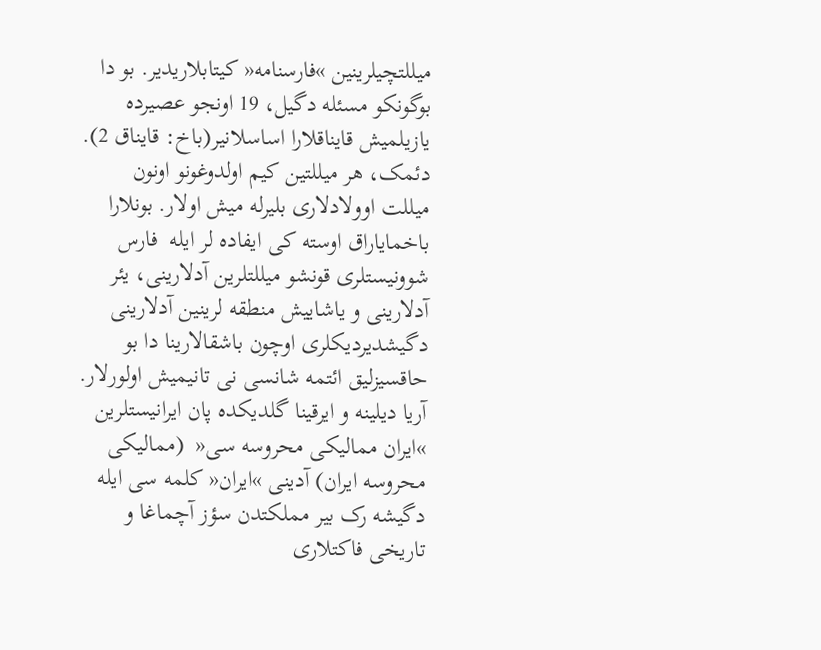میللتچیلرینین »فارسنامه« کیتابلاریدیر. بو دا بوگونکو مسئله دگیل، 19 اونجو عصیرده یازیلمیش قایناقلارا اساسلانیر(باخ: قایناق 2). دئمک، هر میللتین کیم اولدوغونو اونون میللت اوولادلاری بلیرله میش اولار. بونلارا باخمایاراق اوسته کی ایفاده لر ایله  فارس شوونیستلری قونشو میللتلرین آدلارینی، یئر آدلارینی و یاشاییش منطقه لرینین آدلارینی دگیشدیردیکلری اوچون باشقالارینا دا بو حاقسیزلیق ائتمه شانسی نی تانیمیش اولورلار. آریا دیلینه و ایرقینا گلدیکده پان ایرانیستلرین »ایران ممالیکی محروسه سی«  (ممالیکی محروسه ایران) آدینی »ایران« کلمه سی ایله دگیشه رک بیر مملکتدن سؤز آچماغا و تاریخی فاکتلاری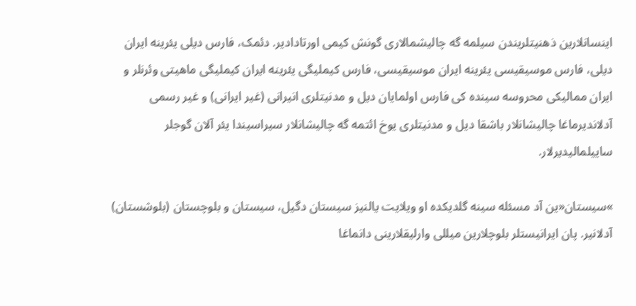اینسانلارین ذهنیتلریندن سیلمه گه چالیشمالاری گونش کیمی اورتادادیر. دئمک، فارس دیلی یئرینه ایران دیلی، فارس موسیقیسی یئرینه ایران موسیقیسی، فارس کیملیگی یئرینه ایران کیملیگی ماهیتی وئرنلر و ایران ممالیکی محروسه سینده کی فارس اولمایان دیل و مدنیتلری انیرانی (غیر ایرانی) و غیر رسمی آدلاندیرماغا چالیشانلار باشقا دیل و مدنیتلری یوخ ائتمه گه چالیشانلار سیراسیندا یئر آلان گوجلر ساییلمالیدیرلار.

»سیستان«ین آد مسئله سینه گلدیکده او ویلایت یالنیز سیستان دگیل، سیستان و بلوچستان (بلوشستان) آدلانیر. پان ایرانیستلر بلوچلارین میللی وارلیقلارینی دانماغا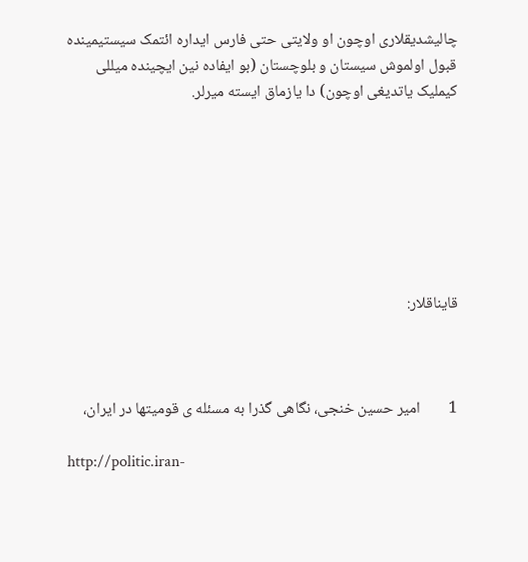چالیشدیقلاری اوچون او ولایتی حتی فارس ایداره ائتمک سیستیمینده قبول اولموش سیستان و بلوچستان (بو ایفاده نین ایچینده میللی کیملیک یاتدیغی اوچون) دا یازماق ایسته میرلر.







قایناقلار:



1        امیر حسین خنجی، نگاهی گذرا به مسئله ی قومیتها در ایران،

http://politic.iran-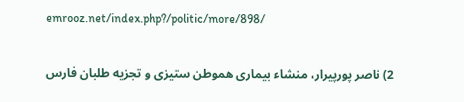emrooz.net/index.php?/politic/more/898/

2) ناصر پورپیرار، منشاء بيماری هموطن ستيزی و تجزيه طلبان فارس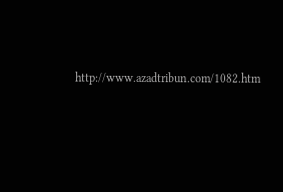http://www.azadtribun.com/1082.htm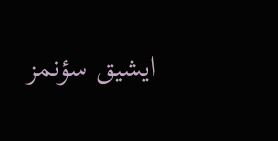ایشیق سؤنمز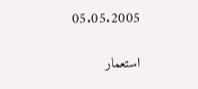05.05.2005

استعمار